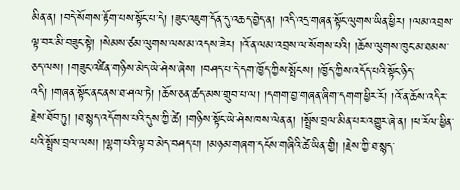མིན་ན། །བདེ་སོགས་རྟོག་པས་སྟོང་པ་དེ། །ཟུང་འཇུག་དོན་དུ་འཆད་བྱེད་ན། །འདི་འདྲ་གཞན་སྟོང་ལུགས་ཡིན་ཕྱིར། །ལམ་འབྲས་ལྟ་བར་མི་བཟུང་སྟེ། །སེམས་ཙམ་ལུགས་ལས་མ་འདས་ཟེར། །འོ་ན་ལམ་འབྲས་ལ་སོགས་པའི། །ཆོས་ལུགས་ཁུང་མ་ཐམས་ཅད་ལས། །གཟུང་འཛིན་གཉིས་མེད་ཡེ་ཤེས་ཞེས། །བཤད་པ་དེ་དག་ཁྱོད་ཀྱིས་སྤོངས། །ཁྱོད་ཀྱིས་འདོད་པའི་སྟོང་ཉིད་འདི། །གཞན་སྟོང་ནང་ནས་ཐ་ཤལ་ཏེ། །ཆོས་ཅན་ཚད་མས་གྲུབ་པ་ལ། །དགག་བྱ་གཞན་ཞིག་དགག་ཕྱིར་རོ། །འོ་ན་ཆོས་འདིར་རྗེས་ཐོབ་ཏུ། །ཐ་སྙད་འདོགས་པའི་དུས་ཀྱི་ཚེ། །གཉིས་སྟོང་ཡེ་ཤེས་ཁས་ལེན་ན། །སྤྲོས་བྲལ་མིན་པར་འགྱུར་ཞེ་ན། །ཕ་རོལ་ཕྱིན་པའི་སྤྲོས་བྲལ་ལས། །ལྷག་པའི་ལྟ་བ་མེད་བཤད་པ། །མཉམ་གཞག་དངོས་གཞིའི་ཚེ་ཡིན་གྱི། །རྗེས་ཀྱི་ཐ་སྙད་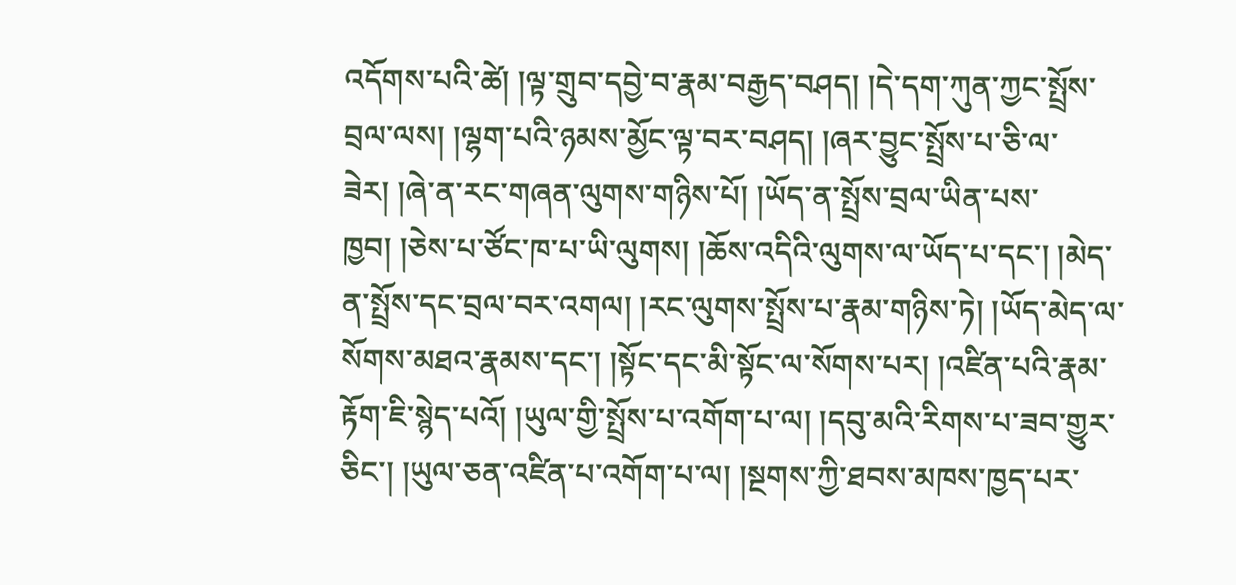འདོགས་པའི་ཚེ། །ལྟ་གྲུབ་དབྱེ་བ་རྣམ་བརྒྱད་བཤད། །དེ་དག་ཀུན་ཀྱང་སྤྲོས་བྲལ་ལས། །ལྷག་པའི་ཉམས་མྱོང་ལྟ་བར་བཤད། །ཞར་བྱུང་སྤྲོས་པ་ཅི་ལ་ཟེར། །ཞེ་ན་རང་གཞན་ལུགས་གཉིས་པོ། །ཡོད་ན་སྤྲོས་བྲལ་ཡིན་པས་ཁྱབ། །ཅེས་པ་ཙོང་ཁ་པ་ཡི་ལུགས། །ཆོས་འདིའི་ལུགས་ལ་ཡོད་པ་དང་། །མེད་ན་སྤྲོས་དང་བྲལ་བར་འགལ། །རང་ལུགས་སྤྲོས་པ་རྣམ་གཉིས་ཏེ། །ཡོད་མེད་ལ་སོགས་མཐའ་རྣམས་དང་། །སྟོང་དང་མི་སྟོང་ལ་སོགས་པར། །འཛིན་པའི་རྣམ་རྟོག་ཇི་སྙེད་པའོ། །ཡུལ་གྱི་སྤྲོས་པ་འགོག་པ་ལ། །དབུ་མའི་རིགས་པ་ཟབ་གྱུར་ཅིང་། །ཡུལ་ཅན་འཛིན་པ་འགོག་པ་ལ། །སྔགས་ཀྱི་ཐབས་མཁས་ཁྱད་པར་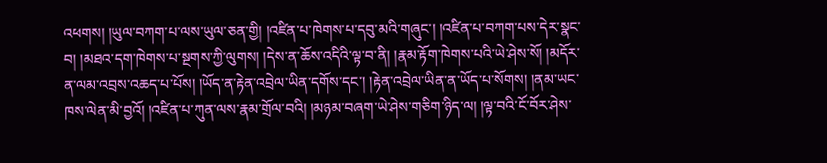འཕགས། །ཡུལ་བཀག་པ་ལས་ཡུལ་ཅན་གྱི། །འཛིན་པ་ཁེགས་པ་དབུ་མའི་གཞུང་། །འཛིན་པ་བཀག་པས་དེར་སྣང་བ། །མཐའ་དག་ཁེགས་པ་སྔགས་ཀྱི་ལུགས། །དེས་ན་ཆོས་འདིའི་ལྟ་བ་ནི། །རྣམ་རྟོག་ཁེགས་པའི་ཡེ་ཤེས་སོ། །མདོར་ན་ལམ་འབྲས་འཆད་པ་པོས། །ཡོད་ན་རྟེན་འབྲེལ་ཡིན་དགོས་དང་། །རྟེན་འབྲེལ་ཡིན་ན་ཡོད་པ་སོགས། །ནམ་ཡང་ཁས་ལེན་མི་བྱའོ། །འཛིན་པ་ཀུན་ལས་རྣམ་གྲོལ་བའི། །མཉམ་བཞག་ཡེ་ཤེས་གཅིག་ཉིད་ལ། །ལྟ་བའི་ངོ་བོར་ཤེས་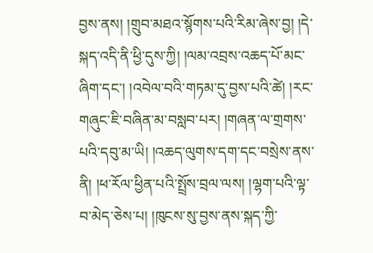བྱས་ནས། །གྲུབ་མཐའ་སྙོགས་པའི་རིམ་ཞེས་བྱ། །དེ་སྐད་འདི་ནི་ཕྱི་དུས་ཀྱི། །ལམ་འབྲས་འཆད་པོ་མང་ཞིག་དང་། །འབེལ་བའི་གཏམ་དུ་བྱས་པའི་ཚེ། །རང་གཞུང་ཇི་བཞིན་མ་བསླབ་པར། །གཞན་ལ་གྲགས་པའི་དབུ་མ་ཡི། །འཆད་ལུགས་དག་དང་བསྲེས་ནས་ནི། །ཕ་རོལ་ཕྱིན་པའི་སྤྲོས་བྲལ་ལས། །ལྷག་པའི་ལྟ་བ་མེད་ཅེས་པ། །ཁུངས་སུ་བྱས་ནས་སྐད་ཀྱི་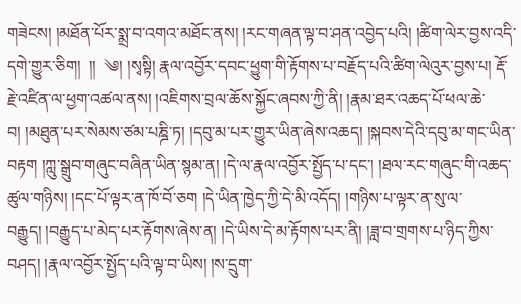གཟེངས། །མཐོན་པོར་སྨྲ་བ་འགའ་མཐོང་ནས། །རང་གཞན་ལྟ་བ་ཤན་འབྱེད་པའི། །ཚིག་ལེར་བྱས་འདི་དགེ་གྱུར་ཅིག།  །།  ༄། །སྭསྟི། རྣལ་འབྱོར་དབང་ཕྱུག་གི་རྟོགས་པ་བརྗོད་པའི་ཚིག་ལེའུར་བྱས་པ། རྡོ་རྗེ་འཛིན་ལ་ཕྱག་འཚལ་ནས། །འཇིགས་བྲལ་ཆོས་སྐྱོང་ཞབས་ཀྱི་ནི། །རྣམ་ཐར་འཆད་པོ་ཕལ་ཆེ་བ། །མཐུན་པར་སེམས་ཙམ་པཎྜི་ཏ། །དབུ་མ་པར་གྱུར་ཡིན་ཞེས་འཆད། །སྐབས་དེའི་དབུ་མ་གང་ཡིན་བརྟག །ཀླུ་སྒྲུབ་གཞུང་བཞིན་ཡིན་སྙམ་ན། །དེ་ལ་རྣལ་འབྱོར་སྤྱོད་པ་དང་། །ཐལ་རང་གཞུང་གི་འཆད་ཚུལ་གཉིས། །དང་པོ་ལྟར་ན་ཁོ་བོ་ཅག །དེ་ཡིན་ཁྱེད་ཀྱི་དེ་མི་འདོད། །གཉིས་པ་ལྟར་ན་སུ་ལ་བརྒྱུད། །བརྒྱུད་པ་མེད་པར་རྟོགས་ཞེས་ན། །དེ་ཡིས་དེ་མ་རྟོགས་པར་ནི། །ཟླ་བ་གྲགས་པ་ཉིད་ཀྱིས་བཤད། །རྣལ་འབྱོར་སྤྱོད་པའི་ལྟ་བ་ཡིས། །ས་དྲུག་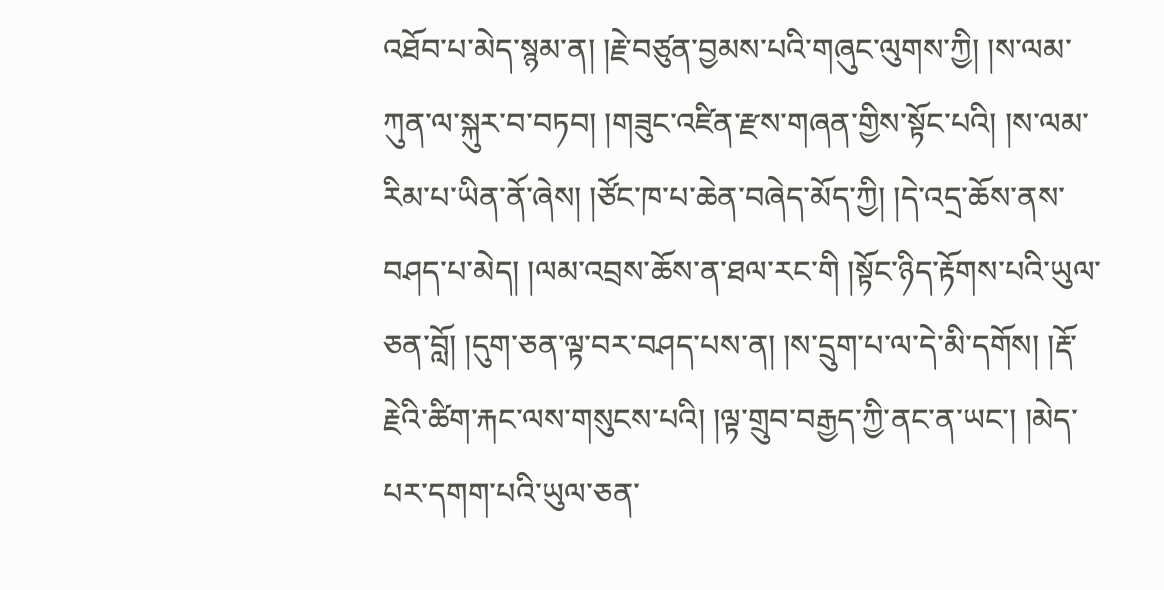འཐོབ་པ་མེད་སྙམ་ན། །རྗེ་བཙུན་བྱམས་པའི་གཞུང་ལུགས་ཀྱི། །ས་ལམ་ཀུན་ལ་སྐུར་བ་བཏབ། །གཟུང་འཛིན་རྫས་གཞན་གྱིས་སྟོང་པའི། །ས་ལམ་རིམ་པ་ཡིན་ནོ་ཞེས། །ཙོང་ཁ་པ་ཆེན་བཞེད་མོད་ཀྱི། །དེ་འདྲ་ཆོས་ནས་བཤད་པ་མེད། །ལམ་འབྲས་ཆོས་ན་ཐལ་རང་གི །སྟོང་ཉིད་རྟོགས་པའི་ཡུལ་ཅན་བློ། །དུག་ཅན་ལྟ་བར་བཤད་པས་ན། །ས་དྲུག་པ་ལ་དེ་མི་དགོས། །རྡོ་རྗེའི་ཚིག་རྐང་ལས་གསུངས་པའི། །ལྟ་གྲུབ་བརྒྱད་ཀྱི་ནང་ན་ཡང་། །མེད་པར་དགག་པའི་ཡུལ་ཅན་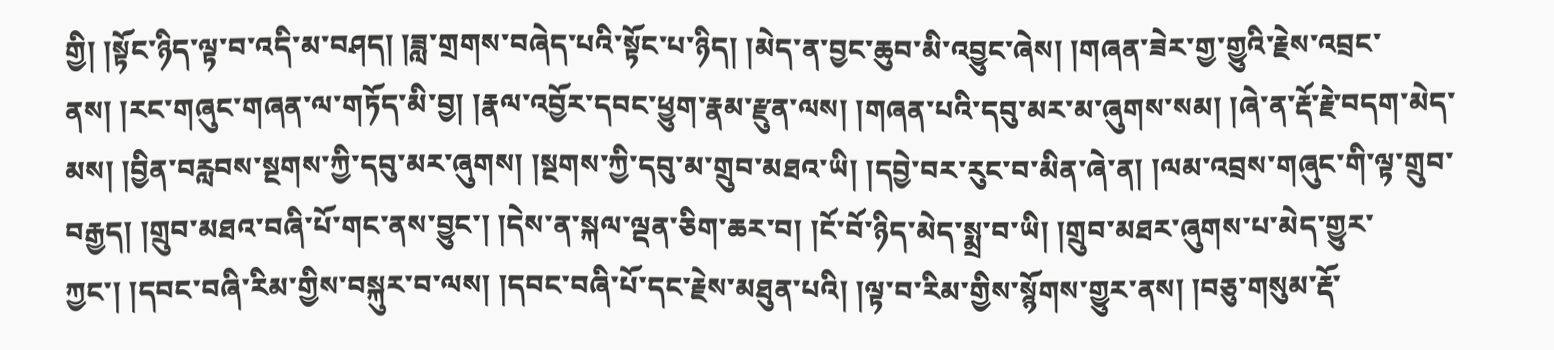གྱི། །སྟོང་ཉིད་ལྟ་བ་འདི་མ་བཤད། །ཟླ་གྲགས་བཞེད་པའི་སྟོང་པ་ཉིད། །མེད་ན་བྱང་ཆུབ་མི་འབྱུང་ཞེས། །གཞན་ཟེར་གྱ་གྱུའི་རྗེས་འབྲང་ནས། །རང་གཞུང་གཞན་ལ་གཏོད་མི་བྱ། །རྣལ་འབྱོར་དབང་ཕྱུག་རྣམ་རྫུན་ལས། །གཞན་པའི་དབུ་མར་མ་ཞུགས་སམ། །ཞེ་ན་རྡོ་རྗེ་བདག་མེད་མས། །བྱིན་བརླབས་སྔགས་ཀྱི་དབུ་མར་ཞུགས། །སྔགས་ཀྱི་དབུ་མ་གྲུབ་མཐའ་ཡི། །དབྱེ་བར་རུང་བ་མིན་ཞེ་ན། །ལམ་འབྲས་གཞུང་གི་ལྟ་གྲུབ་བརྒྱད། །གྲུབ་མཐའ་བཞི་པོ་གང་ནས་བྱུང་། །དེས་ན་སྐལ་ལྡན་ཅིག་ཆར་བ། །ངོ་བོ་ཉིད་མེད་སྨྲ་བ་ཡི། །གྲུབ་མཐར་ཞུགས་པ་མེད་གྱུར་ཀྱང་། །དབང་བཞི་རིམ་གྱིས་བསྐུར་བ་ལས། །དབང་བཞི་པོ་དང་རྗེས་མཐུན་པའི། །ལྟ་བ་རིམ་གྱིས་སྙོགས་གྱུར་ནས། །བཅུ་གསུམ་རྡོ་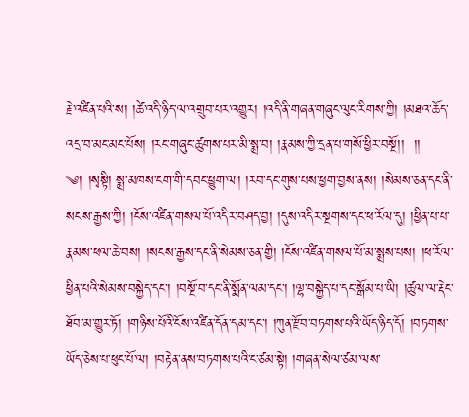རྗེ་འཛིན་པའི་ས། །ཚེ་འདི་ཉིད་ལ་འགྲུབ་པར་འགྱུར། །འདི་ནི་གཞན་གཞུང་ལུང་རིགས་ཀྱི། །མཐའ་ཆོད་འདྲ་བ་མང་མང་པོས། །རང་གཞུང་ཚུགས་པར་མི་སྨྲ་བ། །རྣམས་ཀྱི་དྲན་པ་གསོ་ཕྱིར་བསྔོ།།  །།  ༄། །སྭསྟི། སྨྲ་མཁས་ངག་གི་དབང་ཕྱུག་ལ། །རབ་དང་གུས་པས་ཕྱག་བྱས་ནས། །སེམས་ཅན་དང་ནི་སངས་རྒྱས་ཀྱི། །ངོས་འཛིན་གསལ་པོ་འདིར་བཤད་བྱ། །དུས་འདིར་སྔགས་དང་ཕ་རོལ་དུ། །ཕྱིན་པ་པ་རྣམས་ཕལ་ཆེ་བས། །སངས་རྒྱས་དང་ནི་སེམས་ཅན་གྱི། །ངོས་འཛིན་གསལ་པོ་མ་སྨྲས་པས། །ཕ་རོལ་ཕྱིན་པའི་སེམས་བསྐྱེད་དང་། །བསྔོ་བ་དང་ནི་སྨོན་ལམ་དང་། །ལྷ་བསྐྱེད་པ་དང་སྒོམ་པ་ཡི། །ཚུལ་ལ་རྡེང་ཐོབ་མ་གྱུར་ཏོ། །གཉིས་པོའི་ངོས་འཛིན་དོན་དམ་དང་། །ཀུན་རྫོབ་བཏགས་པའི་ཡོད་ཉིད་དོ། །བཏགས་ཡོད་ཅེས་པ་ཕུང་པོ་ལ། །བརྟེན་ནས་བཏགས་པའི་ང་ཙམ་སྟེ། །གཞན་སེལ་ཙམ་ལས་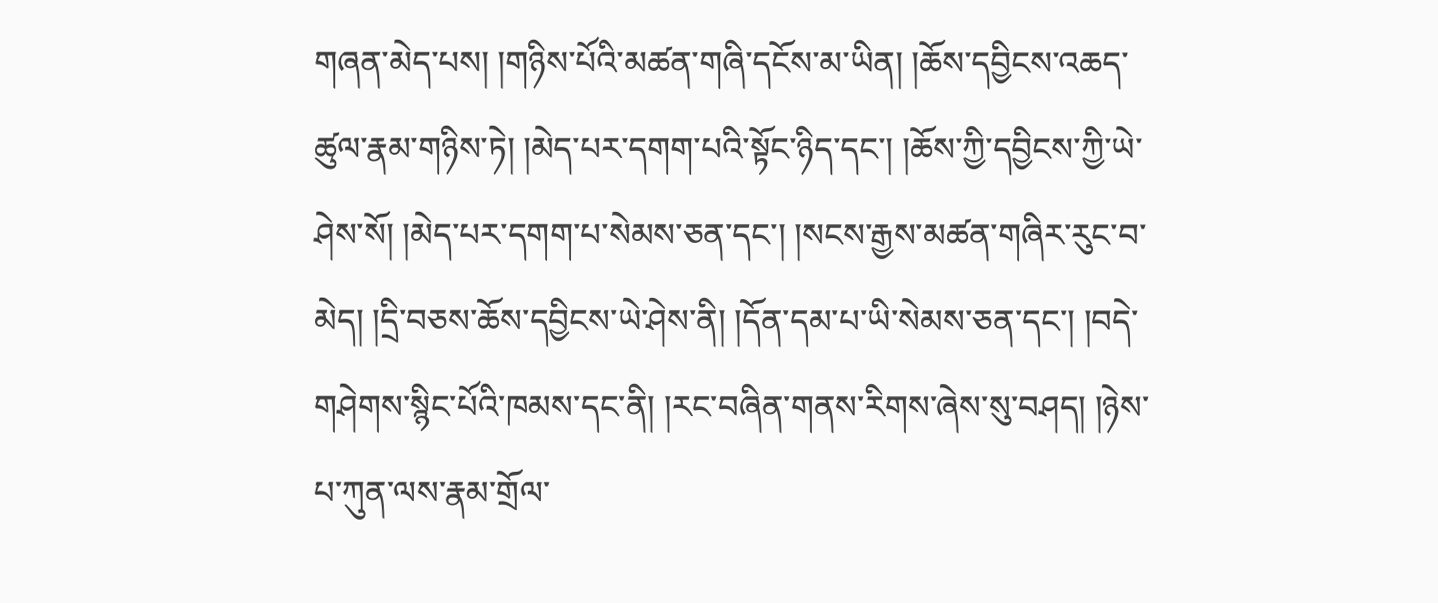གཞན་མེད་པས། །གཉིས་པོའི་མཚན་གཞི་དངོས་མ་ཡིན། །ཆོས་དབྱིངས་འཆད་ཚུལ་རྣམ་གཉིས་ཏེ། །མེད་པར་དགག་པའི་སྟོང་ཉིད་དང་། །ཆོས་ཀྱི་དབྱིངས་ཀྱི་ཡེ་ཤེས་སོ། །མེད་པར་དགག་པ་སེམས་ཅན་དང་། །སངས་རྒྱས་མཚན་གཞིར་རུང་བ་མེད། །དྲི་བཅས་ཆོས་དབྱིངས་ཡེ་ཤེས་ནི། །དོན་དམ་པ་ཡི་སེམས་ཅན་དང་། །བདེ་གཤེགས་སྙིང་པོའི་ཁམས་དང་ནི། །རང་བཞིན་གནས་རིགས་ཞེས་སུ་བཤད། །ཉེས་པ་ཀུན་ལས་རྣམ་གྲོལ་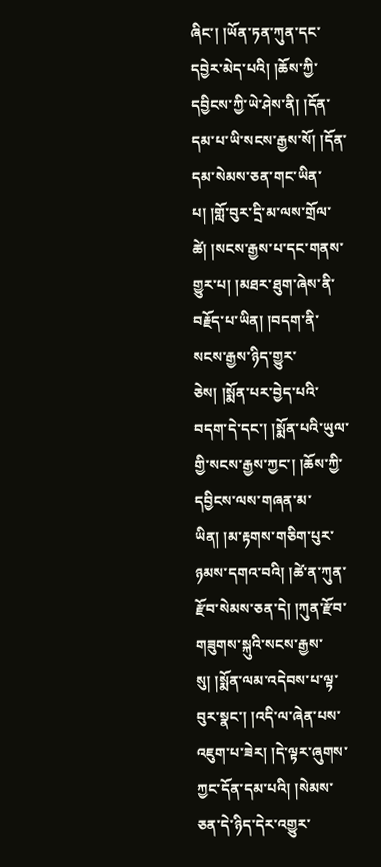ཞིང་། །ཡོན་ཏན་ཀུན་དང་དབྱེར་མེད་པའི། །ཆོས་ཀྱི་དབྱིངས་ཀྱི་ཡེ་ཤེས་ནི། །དོན་དམ་པ་ཡི་སངས་རྒྱས་སོ། །དོན་དམ་སེམས་ཅན་གང་ཡིན་པ། །གློ་བུར་དྲི་མ་ལས་གྲོལ་ཚེ། །སངས་རྒྱས་པ་དང་གནས་གྱུར་པ། །མཐར་ཐུག་ཞེས་ནི་བརྗོད་པ་ཡིན། །བདག་ནི་སངས་རྒྱས་ཉིད་གྱུར་ཅེས། །སྨོན་པར་བྱེད་པའི་བདག་དེ་དང་། །སྨོན་པའི་ཡུལ་གྱི་སངས་རྒྱས་ཀྱང་། །ཆོས་ཀྱི་དབྱིངས་ལས་གཞན་མ་ཡིན། །མ་རྟགས་གཅིག་པུར་ཉམས་དགའ་བའི། །ཚེ་ན་ཀུན་རྫོབ་སེམས་ཅན་དེ། །ཀུན་རྫོབ་གཟུགས་སྐུའི་སངས་རྒྱས་སུ། །སྨོན་ལམ་འདེབས་པ་ལྟ་བུར་སྣང་། །འདི་ལ་ཞེན་པས་འཇུག་པ་ཟེར། །དེ་ལྟར་ཞུགས་ཀྱང་དོན་དམ་པའི། །སེམས་ཅན་དེ་ཉིད་དེར་འགྱུར་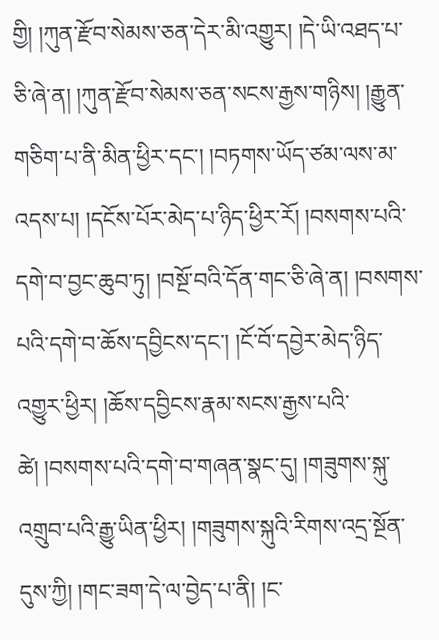གྱི། །ཀུན་རྫོབ་སེམས་ཅན་དེར་མི་འགྱུར། །དེ་ཡི་འཐད་པ་ཅི་ཞེ་ན། །ཀུན་རྫོབ་སེམས་ཅན་སངས་རྒྱས་གཉིས། །རྒྱུན་གཅིག་པ་ནི་མིན་ཕྱིར་དང་། །བཏགས་ཡོད་ཙམ་ལས་མ་འདས་པ། །དངོས་པོར་མེད་པ་ཉིད་ཕྱིར་རོ། །བསགས་པའི་དགེ་བ་བྱང་ཆུབ་ཏུ། །བསྔོ་བའི་དོན་གང་ཅི་ཞེ་ན། །བསགས་པའི་དགེ་བ་ཆོས་དབྱིངས་དང་། །ངོ་བོ་དབྱེར་མེད་ཉིད་འགྱུར་ཕྱིར། །ཆོས་དབྱིངས་རྣམ་སངས་རྒྱས་པའི་ཚེ། །བསགས་པའི་དགེ་བ་གཞན་སྣང་དུ། །གཟུགས་སྐུ་འགྲུབ་པའི་རྒྱུ་ཡིན་ཕྱིར། །གཟུགས་སྐུའི་རིགས་འདྲ་སྔོན་དུས་ཀྱི། །གང་ཟག་དེ་ལ་བྱེད་པ་ནི། །ང་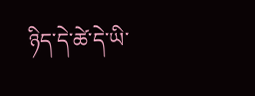ཉིད་དེ་ཚེ་དེ་ཡི་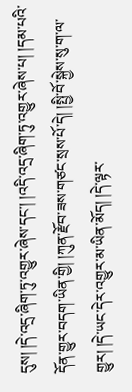དུས། །དེ་འདྲ་ཞིག་ཏུ་འགྱུར་ཞེས་དང་། །འདི་འདྲ་ཞིག་ཏུ་འགྱུར་ཞེས་པ། །དམ་པའི་དོན་གྱུར་བདག་ཡིན་གྱི། །ཀུན་རྫོབ་ཟས་གཙང་སྲས་པོ་དེ། །སྤྱི་བོ་སྐྱེས་སུ་ག་ལ་གྱུར། །དེ་ཡང་དེར་འགྱུར་མ་ཡིན་མོད། །དེ་ལྟར་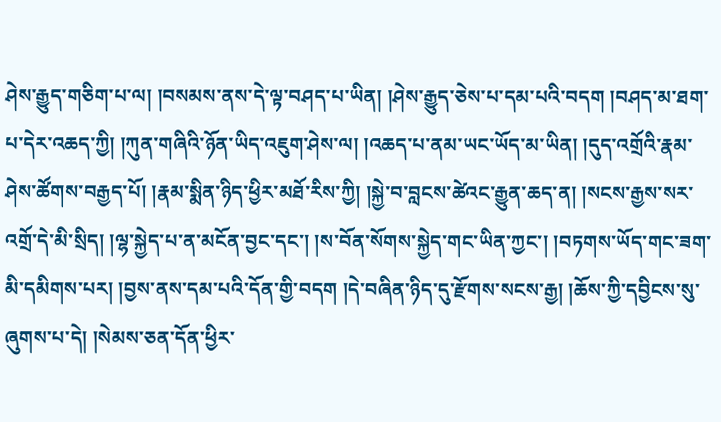ཤེས་རྒྱུད་གཅིག་པ་ལ། །བསམས་ནས་དེ་ལྟ་བཤད་པ་ཡིན། །ཤེས་རྒྱུད་ཅེས་པ་དམ་པའི་བདག །བཤད་མ་ཐག་པ་དེར་འཆད་ཀྱི། །ཀུན་གཞིའི་ཉོན་ཡིད་འཇུག་ཤེས་ལ། །འཆད་པ་ནམ་ཡང་ཡོད་མ་ཡིན། །དུད་འགྲོའི་རྣམ་ཤེས་ཚོགས་བརྒྱད་པོ། །རྣམ་སྨིན་ཉིད་ཕྱིར་མཐོ་རིས་ཀྱི། །སྐྱེ་བ་བླངས་ཚེའང་རྒྱུན་ཆད་ན། །སངས་རྒྱས་སར་འགྲོ་དེ་མི་སྲིད། །ལྷ་སྐྱེད་པ་ན་མངོན་བྱང་དང་། །ས་བོན་སོགས་སྐྱེད་གང་ཡིན་ཀྱང་། །བཏགས་ཡོད་གང་ཟག་མི་དམིགས་པར། །བྱས་ནས་དམ་པའི་དོན་གྱི་བདག །དེ་བཞིན་ཉིད་དུ་རྫོགས་སངས་རྒྱ། །ཆོས་ཀྱི་དབྱིངས་སུ་ཞུགས་པ་དེ། །སེམས་ཅན་དོན་ཕྱིར་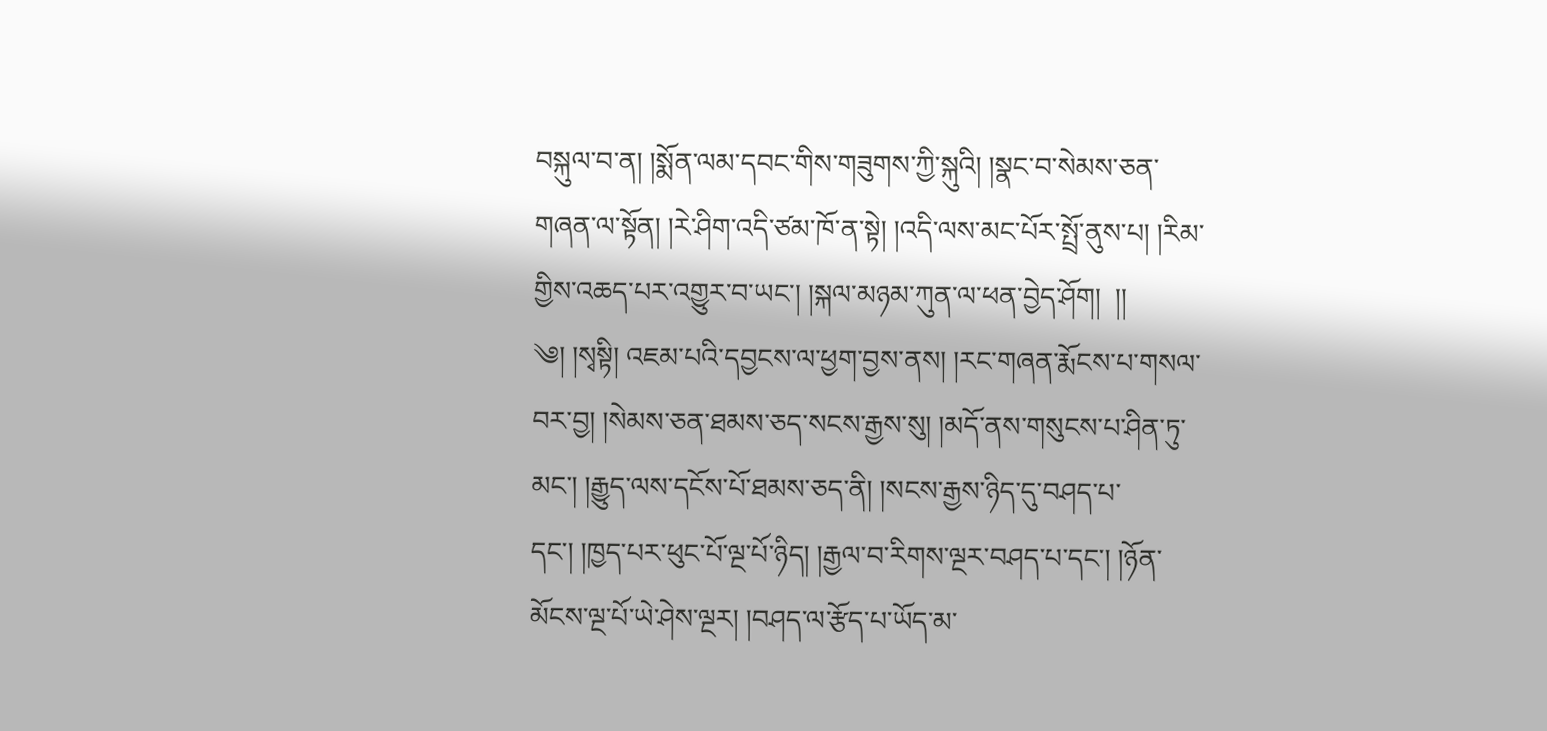བསྐུལ་བ་ན། །སྨོན་ལམ་དབང་གིས་གཟུགས་ཀྱི་སྐུའི། །སྣང་བ་སེམས་ཅན་གཞན་ལ་སྟོན། །རེ་ཤིག་འདི་ཙམ་ཁོ་ན་སྟེ། །འདི་ལས་མང་པོར་སྤྲོ་ནུས་པ། །རིམ་གྱིས་འཆད་པར་འགྱུར་བ་ཡང་། །སྐལ་མཉམ་ཀུན་ལ་ཕན་བྱེད་ཤོག།  །།  ༄། །སྭསྟི། འཇམ་པའི་དབྱངས་ལ་ཕྱག་བྱས་ནས། །རང་གཞན་རྨོངས་པ་གསལ་བར་བྱ། །སེམས་ཅན་ཐམས་ཅད་སངས་རྒྱས་སུ། །མདོ་ནས་གསུངས་པ་ཤིན་ཏུ་མང་། །རྒྱུད་ལས་དངོས་པོ་ཐམས་ཅད་ནི། །སངས་རྒྱས་ཉིད་དུ་བཤད་པ་དང་། །ཁྱད་པར་ཕུང་པོ་ལྔ་པོ་ཉིད། །རྒྱལ་བ་རིགས་ལྔར་བཤད་པ་དང་། །ཉོན་མོངས་ལྔ་པོ་ཡེ་ཤེས་ལྔར། །བཤད་ལ་རྩོད་པ་ཡོད་མ་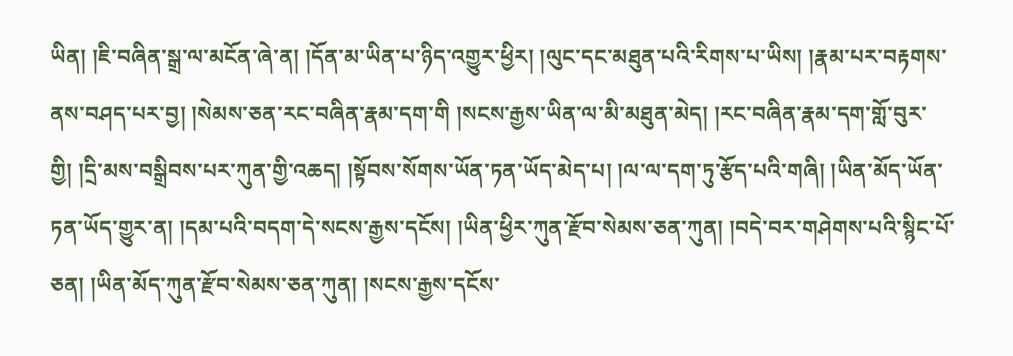ཡིན། །ཇི་བཞིན་སྒྲ་ལ་མངོན་ཞེ་ན། །དོན་མ་ཡིན་པ་ཉིད་འགྱུར་ཕྱིར། །ལུང་དང་མཐུན་པའི་རིགས་པ་ཡིས། །རྣམ་པར་བརྟགས་ནས་བཤད་པར་བྱ། །སེམས་ཅན་རང་བཞིན་རྣམ་དག་གི །སངས་རྒྱས་ཡིན་ལ་མི་མཐུན་མེད། །རང་བཞིན་རྣམ་དག་གློ་བུར་གྱི། །དྲི་མས་བསྒྲིབས་པར་ཀུན་གྱི་འཆད། །སྟོབས་སོགས་ཡོན་ཏན་ཡོད་མེད་པ། །ལ་ལ་དག་ཏུ་རྩོད་པའི་གཞི། །ཡིན་མོད་ཡོན་ཏན་ཡོད་གྱུར་ན། །དམ་པའི་བདག་དེ་སངས་རྒྱས་དངོས། །ཡིན་ཕྱིར་ཀུན་རྫོབ་སེམས་ཅན་ཀུན། །བདེ་བར་གཤེགས་པའི་སྙིང་པོ་ཅན། །ཡིན་མོད་ཀུན་རྫོབ་སེམས་ཅན་ཀུན། །སངས་རྒྱས་དངོས་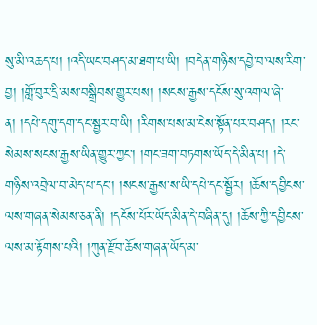སུ་མི་འཆད་པ། །འདི་ཡང་བཤད་མ་ཐག་པ་ཡི། །བདེན་གཉིས་དབྱེ་བ་ལས་རིག་བྱ། །གློ་བུར་དྲི་མས་བསྒྲིབས་གྱུར་པས། །སངས་རྒྱས་དངོས་སུ་འགལ་ཞེ་ན། །དཔེ་དགུ་དག་དང་སྦྱར་བ་ཡི། །རིགས་པས་མ་ངེས་སྟོན་པར་བཤད། །རང་སེམས་སངས་རྒྱས་ཡིན་གྱུར་ཀྱང་། །གང་ཟག་བཏགས་ཡོད་དེ་མིན་པ། །དེ་གཉིས་འབྲེལ་བ་མེད་པ་དང་། །སངས་རྒྱས་ས་ཡི་དཔེ་དང་སྦྱོར། །ཆོས་དབྱིངས་ལས་གཞན་སེམས་ཅན་ནི། །དངོས་པོར་ཡོད་མིན་དེ་བཞིན་དུ། །ཆོས་ཀྱི་དབྱིངས་ལས་མ་རྟོགས་པའི། །ཀུན་རྫོབ་ཆོས་གཞན་ཡོད་མ་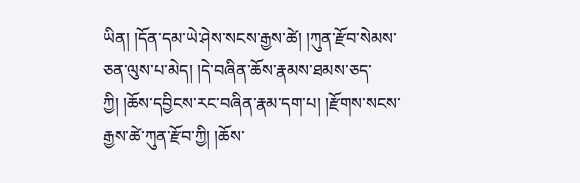ཡིན། །དོན་དམ་ཡེ་ཤེས་སངས་རྒྱས་ཚེ། །ཀུན་རྫོབ་སེམས་ཅན་ལུས་པ་མེད། །དེ་བཞིན་ཆོས་རྣམས་ཐམས་ཅད་ཀྱི། །ཆོས་དབྱིངས་རང་བཞིན་རྣམ་དག་པ། །རྫོགས་སངས་རྒྱས་ཚེ་ཀུན་རྫོབ་ཀྱི། །ཆོས་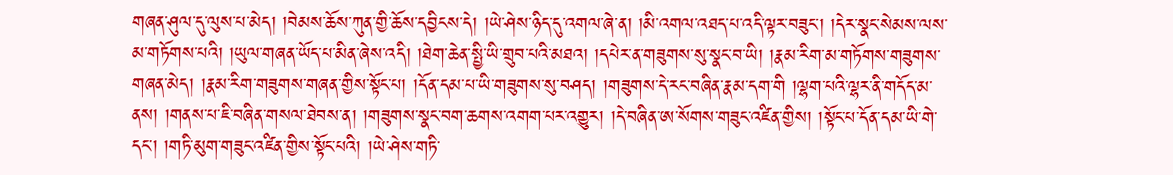གཞན་ཤུལ་དུ་ལུས་པ་མེད། །བེམས་ཆོས་ཀུན་གྱི་ཆོས་དབྱིངས་དེ། །ཡེ་ཤེས་ཉིད་དུ་འགལ་ཞེ་ན། །མི་འགལ་འཐད་པ་འདི་ལྟར་བཟུང་། །དེར་སྣང་སེམས་ལས་མ་གཏོགས་པའི། །ཡུལ་གཞན་ཡོད་པ་མིན་ཞེས་འདི། །ཐེག་ཆེན་སྤྱི་ཡི་གྲུབ་པའི་མཐའ། །དཔེར་ན་གཟུགས་སུ་སྣང་བ་ཡི། །རྣམ་རིག་མ་གཏོགས་གཟུགས་གཞན་མེད། །རྣམ་རིག་གཟུགས་གཞན་གྱིས་སྟོང་པ། །དོན་དམ་པ་ཡི་གཟུགས་སུ་བཤད། །གཟུགས་དེ་རང་བཞིན་རྣམ་དག་གི །ལྷག་པའི་ལྷར་ནི་གདོད་མ་ནས། །གནས་པ་ཇི་བཞིན་གསལ་ཐེབས་ན། །གཟུགས་སྣང་བག་ཆགས་འགག་པར་འགྱུར། །དེ་བཞིན་ཨ་སོགས་གཟུང་འཛིན་གྱིས། །སྟོང་པ་དོན་དམ་ཡི་གེ་དང་། །གཏི་མུག་གཟུང་འཛིན་གྱིས་སྟོང་པའི། །ཡེ་ཤེས་གཏི་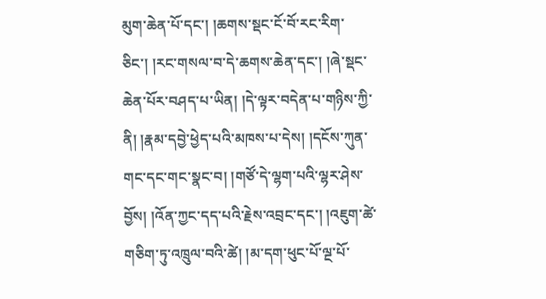མུག་ཆེན་པོ་དང་། །ཆགས་སྡང་ངོ་བོ་རང་རིག་ཅིང་། །རང་གསལ་བ་དེ་ཆགས་ཆེན་དང་། །ཞེ་སྡང་ཆེན་པོར་བཤད་པ་ཡིན། །དེ་ལྟར་བདེན་པ་གཉིས་ཀྱི་ནི། །རྣམ་དབྱེ་ཕྱེད་པའི་མཁས་པ་དེས། །དངོས་ཀུན་གང་དང་གང་སྣང་བ། །གཙོ་དེ་ལྷག་པའི་ལྷར་ཤེས་བྱོས། །འོན་ཀྱང་དད་པའི་རྗེས་འབྲང་དང་། །འཇུག་ཚེ་གཅིག་ཏུ་འཁྲུལ་བའི་ཚེ། །མ་དག་ཕུང་པོ་ལྔ་པོ་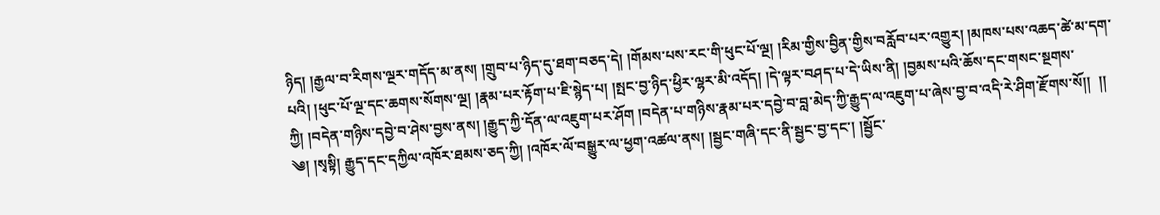ཉིད། །རྒྱལ་བ་རིགས་ལྔར་གདོད་མ་ནས། །གྲུབ་པ་ཉིད་དུ་ཐག་བཅད་དེ། །གོམས་པས་རང་གི་ཕུང་པོ་ལྔ། །རིམ་གྱིས་བྱིན་གྱིས་བརློབ་པར་འགྱུར། །མཁས་པས་འཆད་ཚེ་མ་དག་པའི། །ཕུང་པོ་ལྔ་དང་ཆགས་སོགས་ལྔ། །རྣམ་པར་རྟོག་པ་ཇི་སྙེད་པ། །སྤང་བྱ་ཉིད་ཕྱིར་ལྷར་མི་འདོད། །དེ་ལྟར་བཤད་པ་དེ་ཡིས་ནི། །བྱམས་པའི་ཆོས་དང་གསང་སྔགས་ཀྱི། །བདེན་གཉིས་དབྱེ་བ་ཤེས་བྱས་ནས། །རྒྱུད་ཀྱི་དོན་ལ་འཇུག་པར་ཤོག །བདེན་པ་གཉིས་རྣམ་པར་དབྱེ་བ་བླ་མེད་ཀྱི་རྒྱུད་ལ་འཇུག་པ་ཞེས་བྱ་བ་འདི་རེ་ཤིག་རྫོགས་སོ།།  །།  ༄། །སྭསྟི། རྒྱུད་དང་དཀྱིལ་འཁོར་ཐམས་ཅད་ཀྱི། །འཁོར་ལོ་བསྒྱུར་ལ་ཕྱག་འཚལ་ནས། །སྦྱང་གཞི་དང་ནི་སྦྱང་བྱ་དང་། །སྦྱོང་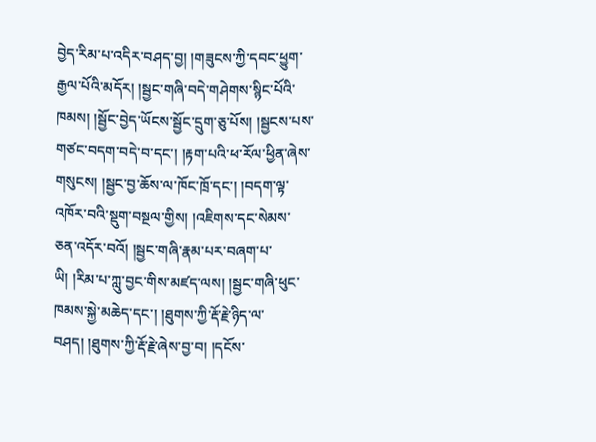བྱེད་རིམ་པ་འདིར་བཤད་བྱ། །གཟུངས་ཀྱི་དབང་ཕྱུག་རྒྱལ་པོའི་མདོར། །སྦྱང་གཞི་བདེ་གཤེགས་སྙིང་པོའི་ཁམས། །སྦྱོང་བྱེད་ཡོངས་སྦྱོང་དྲུག་ཅུ་པོས། །སྦྱངས་པས་གཙང་བདག་བདེ་བ་དང་། །རྟག་པའི་ཕ་རོལ་ཕྱིན་ཞེས་གསུངས། །སྦྱང་བྱ་ཆོས་ལ་ཁོང་ཁྲོ་དང་། །བདག་ལྟ་འཁོར་བའི་སྡུག་བསྔལ་གྱིས། །འཇིགས་དང་སེམས་ཅན་འདོར་བའོ། །སྦྱང་གཞི་རྣམ་པར་བཞག་པ་ཡི། །རིམ་པ་ཀླུ་བྱང་གིས་མཛད་ལས། །སྦྱང་གཞི་ཕུང་ཁམས་སྐྱེ་མཆེད་དང་། །ཐུགས་ཀྱི་རྡོ་རྗེ་ཉིད་ལ་བཤད། །ཐུགས་ཀྱི་རྡོ་རྗེ་ཞེས་བྱ་བ། །དངོས་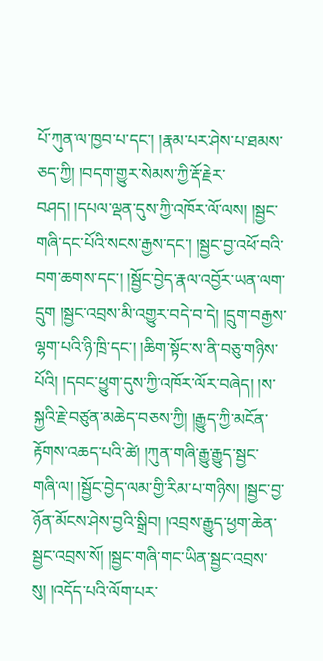པོ་ཀུན་ལ་ཁྱབ་པ་དང་། །རྣམ་པར་ཤེས་པ་ཐམས་ཅད་ཀྱི། །བདག་གྱུར་སེམས་ཀྱི་རྡོ་རྗེར་བཤད། །དཔལ་ལྡན་དུས་ཀྱི་འཁོར་ལོ་ལས། །སྦྱང་གཞི་དང་པོའི་སངས་རྒྱས་དང་། །སྦྱང་བྱ་འཕོ་བའི་བག་ཆགས་དང་། །སྦྱོང་བྱེད་རྣལ་འབྱོར་ཡན་ལག་དྲུག །སྦྱང་འབྲས་མི་འགྱུར་བདེ་བ་དེ། །དྲུག་བརྒྱས་ལྷག་པའི་ཉི་ཁྲི་དང་། །ཆིག་སྟོང་ས་ནི་བཅུ་གཉིས་པོའི། །དབང་ཕྱུག་དུས་ཀྱི་འཁོར་ལོར་བཞེད། །ས་སྐྱའི་རྗེ་བཙུན་མཆེད་བཅས་ཀྱི། །རྒྱུད་ཀྱི་མངོན་རྟོགས་འཆད་པའི་ཚེ། །ཀུན་གཞི་རྒྱུ་རྒྱུད་སྦྱང་གཞི་ལ། །སྦྱོང་བྱེད་ལམ་གྱི་རིམ་པ་གཉིས། །སྦྱང་བྱ་ཉོན་མོངས་ཤེས་བྱའི་སྒྲིབ། །འབྲས་རྒྱུད་ཕྱག་ཆེན་སྦྱང་འབྲས་སོ། །སྦྱང་གཞི་གང་ཡིན་སྦྱང་འབྲས་སུ། །འདོད་པའི་ལོག་པར་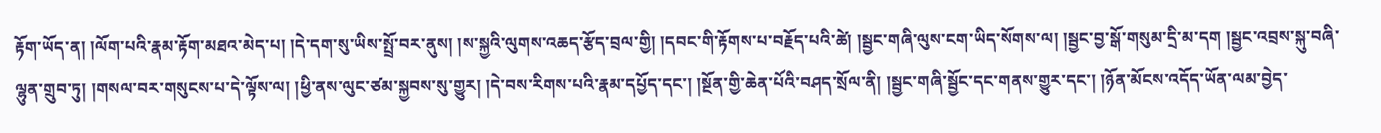རྟོག་ཡོད་ན། །ལོག་པའི་རྣམ་རྟོག་མཐའ་མེད་པ། །དེ་དག་སུ་ཡིས་སྤྲོ་བར་ནུས། །ས་སྐྱའི་ལུགས་འཆད་རྩོད་བྲལ་གྱི། །དབང་གི་རྟོགས་པ་བརྗོད་པའི་ཚེ། །སྦྱང་གཞི་ལུས་ངག་ཡིད་སོགས་ལ། །སྦྱང་བྱ་སྒོ་གསུམ་དྲི་མ་དག །སྦྱང་འབྲས་སྐུ་བཞི་ལྷུན་གྲུབ་ཏུ། །གསལ་བར་གསུངས་པ་དེ་ལྟོས་ལ། །ཕྱི་ནས་ལུང་ཙམ་སྐྱབས་སུ་གྱུར། །དེ་བས་རིགས་པའི་རྣམ་དཔྱོད་དང་། །སྔོན་གྱི་ཆེན་པོའི་བཤད་སྲོལ་ནི། །སྦྱང་གཞི་སྦྱོང་དང་གནས་གྱུར་དང་། །ཉོན་མོངས་འདོད་ཡོན་ལམ་བྱེད་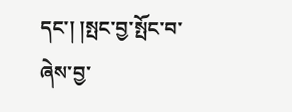དང་། །སྤང་བྱ་སྤོང་བ་ཞེས་བྱ་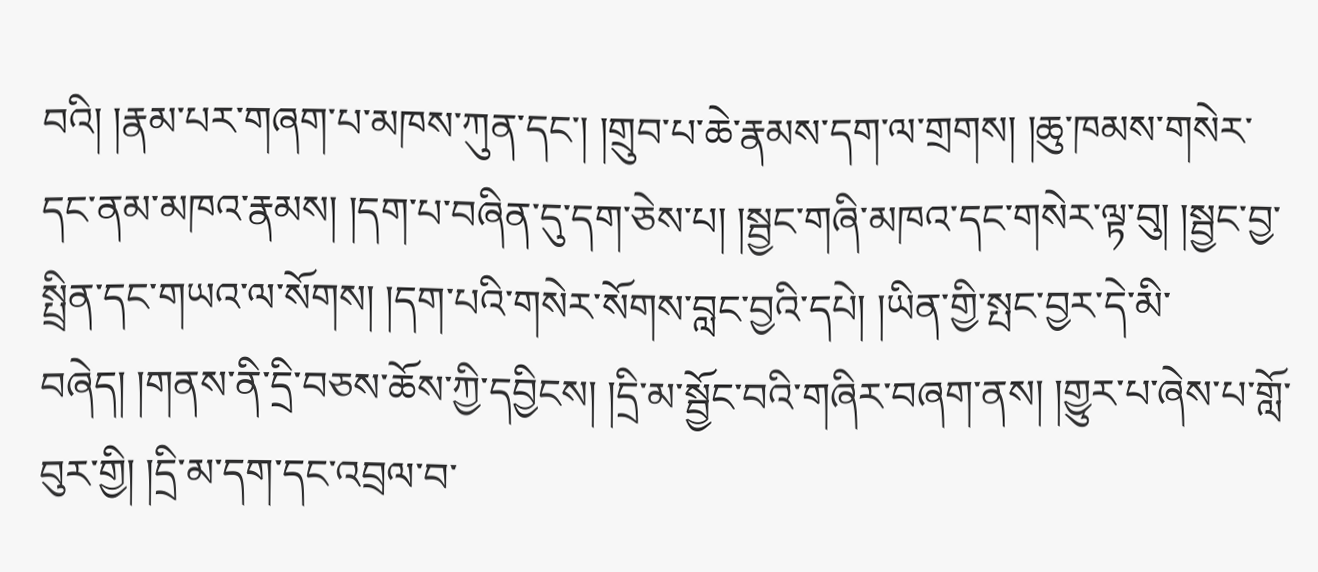བའི། །རྣམ་པར་གཞག་པ་མཁས་ཀུན་དང་། །གྲུབ་པ་ཆེ་རྣམས་དག་ལ་གྲགས། །ཆུ་ཁམས་གསེར་དང་ནམ་མཁའ་རྣམས། །དག་པ་བཞིན་དུ་དག་ཅེས་པ། །སྦྱང་གཞི་མཁའ་དང་གསེར་ལྟ་བུ། །སྦྱང་བྱ་སྤྲིན་དང་གཡའ་ལ་སོགས། །དག་པའི་གསེར་སོགས་བླང་བྱའི་དཔེ། །ཡིན་གྱི་སྤང་བྱར་དེ་མི་བཞེད། །གནས་ནི་དྲི་བཅས་ཆོས་ཀྱི་དབྱིངས། །དྲི་མ་སྦྱོང་བའི་གཞིར་བཞག་ནས། །གྱུར་པ་ཞེས་པ་གློ་བུར་གྱི། །དྲི་མ་དག་དང་འབྲལ་བ་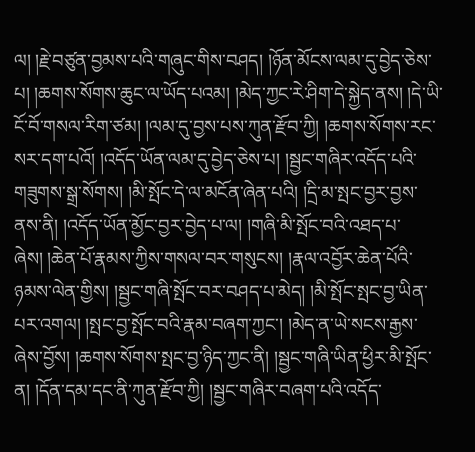ལ། །རྗེ་བཙུན་བྱམས་པའི་གཞུང་གིས་བཤད། །ཉོན་མོངས་ལམ་དུ་བྱེད་ཅེས་པ། །ཆགས་སོགས་ཆུང་ལ་ཡོད་པའམ། །མེད་ཀྱང་རེ་ཤིག་དེ་སྐྱེད་ནས། །དེ་ཡི་ངོ་བོ་གསལ་རིག་ཙམ། །ལམ་དུ་བྱས་པས་ཀུན་རྫོབ་ཀྱི། །ཆགས་སོགས་རང་སར་དག་པའོ། །འདོད་ཡོན་ལམ་དུ་བྱེད་ཅེས་པ། །སྦྱང་གཞིར་འདོད་པའི་གཟུགས་སྒྲ་སོགས། །མི་སྤོང་དེ་ལ་མངོན་ཞེན་པའི། །དྲི་མ་སྤང་བྱར་བྱས་ནས་ནི། །འདོད་ཡོན་མྱོང་བྱར་བྱེད་པ་ལ། །གཞི་མི་སྤོང་བའི་འཐད་པ་ཞེས། །ཆེན་པོ་རྣམས་ཀྱིས་གསལ་བར་གསུངས། །རྣལ་འབྱོར་ཆེན་པོའི་ཉམས་ལེན་གྱིས། །སྦྱང་གཞི་སྤོང་བར་བཤད་པ་མེད། །མི་སྤོང་སྤང་བྱ་ཡིན་པར་འགལ། །སྤང་བྱ་སྤོང་བའི་རྣམ་བཞག་ཀྱང་། །མེད་ན་ཡེ་སངས་རྒྱས་ཞེས་བྱོས། །ཆགས་སོགས་སྤང་བྱ་ཉིད་ཀྱང་ནི། །སྦྱང་གཞི་ཡིན་ཕྱིར་མི་སྤོང་ན། །དོན་དམ་དང་ནི་ཀུན་རྫོབ་ཀྱི། །སྦྱང་གཞིར་བཞག་པའི་འདོད་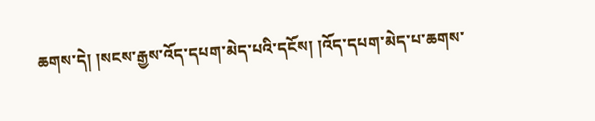ཆགས་དེ། །སངས་རྒྱས་འོད་དཔག་མེད་པའི་དངོས། །འོད་དཔག་མེད་པ་ཆགས་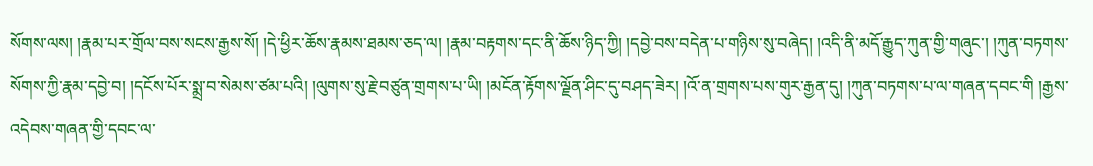སོགས་ལས། །རྣམ་པར་གྲོལ་བས་སངས་རྒྱས་སོ། །དེ་ཕྱིར་ཆོས་རྣམས་ཐམས་ཅད་ལ། །རྣམ་བརྟགས་དང་ནི་ཆོས་ཉིད་ཀྱི། །དབྱེ་བས་བདེན་པ་གཉིས་སུ་བཞེད། །འདི་ནི་མདོ་རྒྱུད་ཀུན་གྱི་གཞུང་། །ཀུན་བཏགས་སོགས་ཀྱི་རྣམ་དབྱེ་བ། །དངོས་པོར་སྨྲ་བ་སེམས་ཙམ་པའི། །ལུགས་སུ་རྗེ་བཙུན་གྲགས་པ་ཡི། །མངོན་རྟོགས་ལྗོན་ཤིང་དུ་བཤད་ཟེར། །འོ་ན་གྲགས་པས་གུར་རྒྱན་དུ། །ཀུན་བཏགས་པ་ལ་གཞན་དབང་གི །རྒྱས་འདེབས་གཞན་གྱི་དབང་ལ་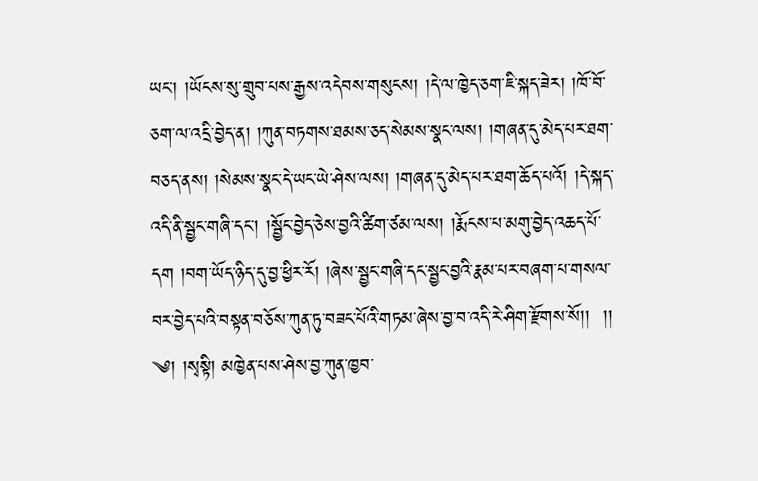ཡང་། །ཡོངས་སུ་གྲུབ་པས་རྒྱས་འདེབས་གསུངས། །དེ་ལ་ཁྱེད་ཅག་ཇི་སྐད་ཟེར། །ཁོ་བོ་ཅག་ལ་འདྲི་བྱེད་ན། །ཀུན་བཏགས་ཐམས་ཅད་སེམས་སྣང་ལས། །གཞན་དུ་མེད་པར་ཐག་བཅད་ནས། །སེམས་སྣང་དེ་ཡང་ཡེ་ཤེས་ལས། །གཞན་དུ་མེད་པར་ཐག་ཆོད་པའོ། །དེ་སྐད་འདི་ནི་སྦྱང་གཞི་དང་། །སྦྱོང་བྱེད་ཅེས་བྱའི་ཚིག་ཙམ་ལས། །རྨོངས་པ་མགུ་བྱེད་འཆད་པོ་དག །བག་ཡོད་ཉིད་དུ་བྱ་ཕྱིར་རོ། །ཞེས་སྦྱང་གཞི་དང་སྦྱང་བྱའི་རྣམ་པར་བཞག་པ་གསལ་བར་བྱེད་པའི་བསྟན་བཅོས་ཀུན་ཏུ་བཟང་པོའི་གཏམ་ཞེས་བྱ་བ་འདི་རེ་ཤིག་རྫོགས་སོ།།  །།  ༄། །སྭསྟི། མཁྱེན་པས་ཤེས་བྱ་ཀུན་ཁྱབ་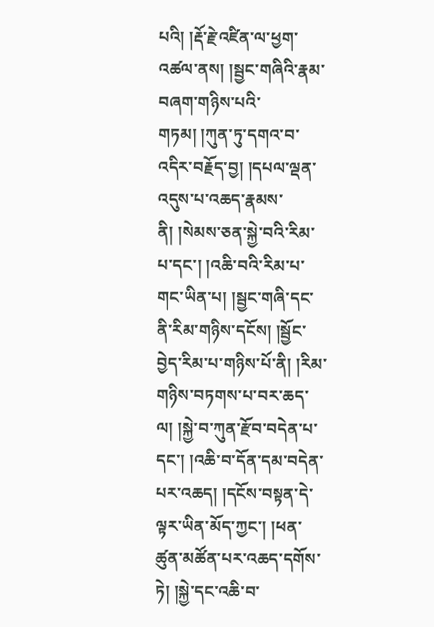པའི། །རྡོ་རྗེ་འཛིན་ལ་ཕྱག་འཚལ་ནས། །སྦྱང་གཞིའི་རྣམ་བཞག་གཉིས་པའི་གཏམ། །ཀུན་ཏུ་དགའ་བ་འདིར་བརྗོད་བྱ། །དཔལ་ལྡན་འདུས་པ་འཆད་རྣམས་ནི། །སེམས་ཅན་སྐྱེ་བའི་རིམ་པ་དང་། །འཆི་བའི་རིམ་པ་གང་ཡིན་པ། །སྦྱང་གཞི་དང་ནི་རིམ་གཉིས་དངོས། །སྦྱོང་བྱེད་རིམ་པ་གཉིས་པོ་ནི། །རིམ་གཉིས་བཏགས་པ་བར་ཆད་ལ། །སྐྱེ་བ་ཀུན་རྫོབ་བདེན་པ་དང་། །འཆི་བ་དོན་དམ་བདེན་པར་འཆད། །དངོས་བསྟན་དེ་ལྟར་ཡིན་མོད་ཀྱང་། །ཕན་ཚུན་མཚོན་པར་འཆད་དགོས་ཏེ། །སྐྱེ་དང་འཆི་བ་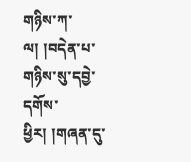གཉིས་ཀ་ལ། །བདེན་པ་གཉིས་སུ་དབྱེ་དགོས་ཕྱིར། །གཞན་དུ་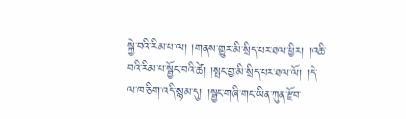སྐྱེ་བའི་རིམ་པ་ལ། །གནས་གྱུར་མི་སྲིད་པར་ཐལ་ཕྱིར། །འཆི་བའི་རིམ་པ་སྦྱོང་བའི་ཚེ། །སྤང་བྱ་མི་སྲིད་པར་ཐལ་ལོ། །དེ་ལ་ཁ་ཅིག་འདི་སྙམ་དུ། །སྦྱང་གཞི་གང་ཡིན་ཀུན་རྫོབ་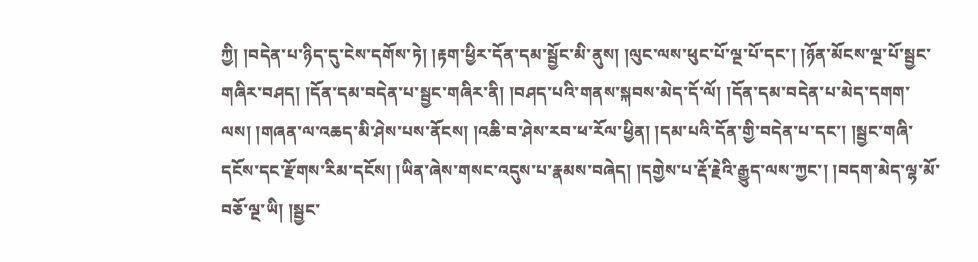ཀྱི། །བདེན་པ་ཉིད་དུ་ངེས་དགོས་ཏེ། །རྟག་ཕྱིར་དོན་དམ་སྦྱོང་མི་ནུས། །ལུང་ལས་ཕུང་པོ་ལྔ་པོ་དང་། །ཉོན་མོངས་ལྔ་པོ་སྦྱང་གཞིར་བཤད། །དོན་དམ་བདེན་པ་སྦྱང་གཞིར་ནི། །བཤད་པའི་གནས་སྐབས་མེད་དོ་ལོ། །དོན་དམ་བདེན་པ་མེད་དགག་ལས། །གཞན་ལ་འཆད་མི་ཤེས་པས་ནོངས། །འཆི་བ་ཤེས་རབ་ཕ་རོལ་ཕྱིན། །དམ་པའི་དོན་གྱི་བདེན་པ་དང་། །སྦྱང་གཞི་དངོས་དང་རྫོགས་རིམ་དངོས། །ཡིན་ཞེས་གསང་འདུས་པ་རྣམས་བཞེད། །དགྱེས་པ་རྡོ་རྗེའི་རྒྱུད་ལས་ཀྱང་། །བདག་མེད་ལྷ་མོ་བཅོ་ལྔ་ཡི། །སྦྱང་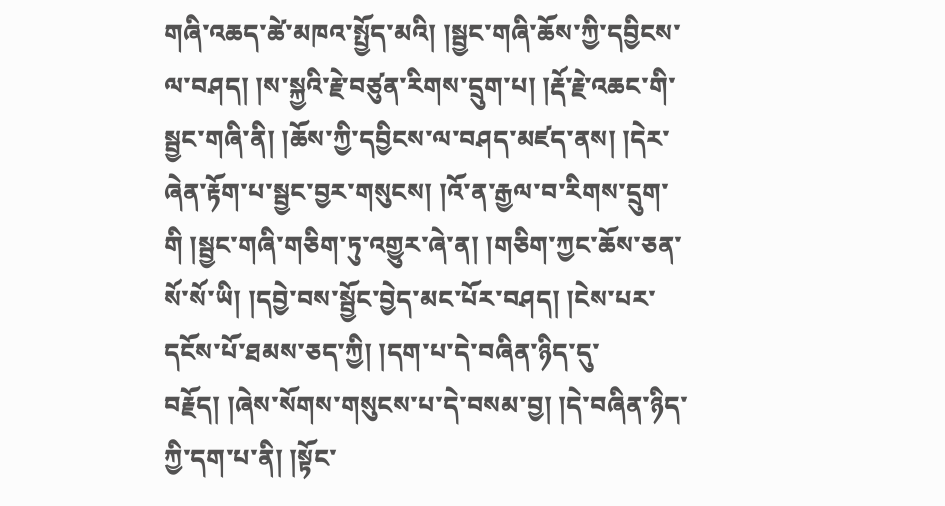གཞི་འཆད་ཚེ་མཁའ་སྤྱོད་མའི། །སྦྱང་གཞི་ཆོས་ཀྱི་དབྱིངས་ལ་བཤད། །ས་སྐྱའི་རྗེ་བཙུན་རིགས་དྲུག་པ། །རྡོ་རྗེ་འཆང་གི་སྦྱང་གཞི་ནི། །ཆོས་ཀྱི་དབྱིངས་ལ་བཤད་མཛད་ནས། །དེར་ཞེན་རྟོག་པ་སྦྱང་བྱར་གསུངས། །འོ་ན་རྒྱལ་བ་རིགས་དྲུག་གི །སྦྱང་གཞི་གཅིག་ཏུ་འགྱུར་ཞེ་ན། །གཅིག་ཀྱང་ཆོས་ཅན་སོ་སོ་ཡི། །དབྱེ་བས་སྦྱོང་བྱེད་མང་པོར་བཤད། །ངེས་པར་དངོས་པོ་ཐམས་ཅད་ཀྱི། །དག་པ་དེ་བཞིན་ཉིད་དུ་བརྗོད། །ཞེས་སོགས་གསུངས་པ་དེ་བསམ་བྱ། །དེ་བཞིན་ཉིད་ཀྱི་དག་པ་ནི། །སྟོང་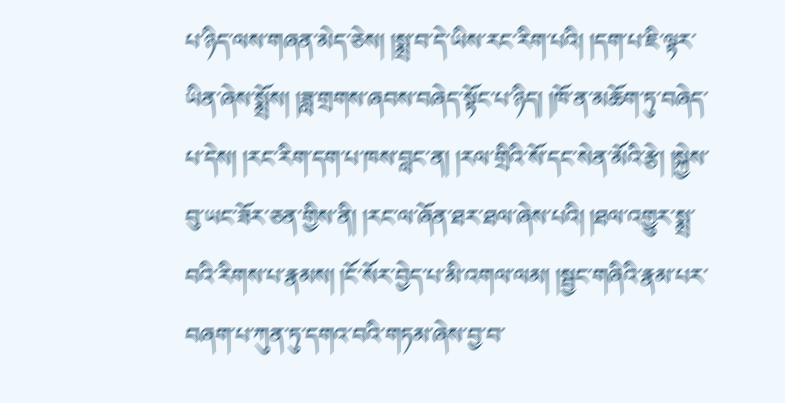པ་ཉིད་ལས་གཞན་མེད་ཅེས། །སྨྲ་བ་དེ་ཡིས་རང་རིག་པའི། །དག་པ་ཇི་ལྟར་ཡིན་ཞེས་སྨྲོས། །ཟླ་གྲགས་ཞབས་བཞེད་སྟོང་པ་ཉིད། །ཁོ་ན་མཆོག་ཏུ་བཞེད་པ་དེས། །རང་རིག་དག་པ་ཁས་བླང་ན། །རལ་གྲིའི་སོ་དང་སེན་མོའི་རྩེ། །སྐྱེས་བུ་ཡང་ཟོར་ཅན་གྱིས་ནི། །རང་ལ་ཞོན་ཐར་ཐལ་ཞེས་པའི། །ཐལ་འགྱུར་སྨྲ་བའི་རིགས་པ་རྣམས། །ངོ་སོར་བྱེད་པ་མི་འགལ་ལམ། །སྦྱང་གཞིའི་རྣམ་པར་བཞག་པ་ཀུན་ཏུ་དགའ་བའི་གཏམ་ཞེས་བྱ་བ་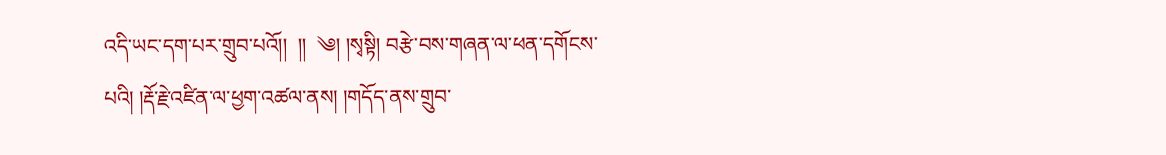འདི་ཡང་དག་པར་གྲུབ་པའོ།།  །།  ༄། །སྭསྟི། བརྩེ་བས་གཞན་ལ་ཕན་དགོངས་པའི། །རྡོ་རྗེ་འཛིན་ལ་ཕྱག་འཚལ་ནས། །གདོད་ནས་གྲུབ་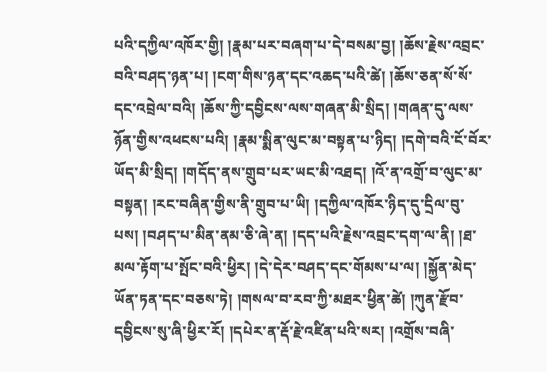པའི་དཀྱིལ་འཁོར་གྱི། །རྣམ་པར་བཞག་པ་དེ་བསམ་བྱ། །ཆོས་རྗེས་འབྲང་བའི་བཤད་ཉན་པ། །ངག་གིས་ཉན་དང་འཆད་པའི་ཚེ། །ཆོས་ཅན་སོ་སོ་དང་འབྲེལ་བའི། །ཆོས་ཀྱི་དབྱིངས་ལས་གཞན་མི་སྲིད། །གཞན་དུ་ལས་ཉོན་གྱིས་འཕངས་པའི། །རྣམ་སྨིན་ལུང་མ་བསྟན་པ་ཉིད། །དགེ་བའི་ངོ་བོར་ཡོད་མི་སྲིད། །གདོད་ནས་གྲུབ་པར་ཡང་མི་འཐད། །འོ་ན་འགྲོ་བ་ལུང་མ་བསྟན། །རང་བཞིན་གྱིས་ནི་གྲུབ་པ་ཡི། །དཀྱིལ་འཁོར་ཉིད་དུ་དྲིལ་བུ་པས། །བཤད་པ་མིན་ནམ་ཅི་ཞེ་ན། །དད་པའི་རྗེས་འབྲང་དག་ལ་ནི། །ཐ་མལ་རྟོག་པ་སྤོང་བའི་ཕྱིར། །དེ་དེར་བཤད་དང་གོམས་པ་ལ། །སྐྱོན་མེད་ཡོན་ཏན་དང་བཅས་ཏེ། །གསལ་བ་རབ་ཀྱི་མཐར་ཕྱིན་ཚེ། །ཀུན་རྫོབ་དབྱིངས་སུ་ཞི་ཕྱིར་རོ། །དཔེར་ན་རྡོ་རྗེ་འཛིན་པའི་སར། །འགྲོས་བཞི་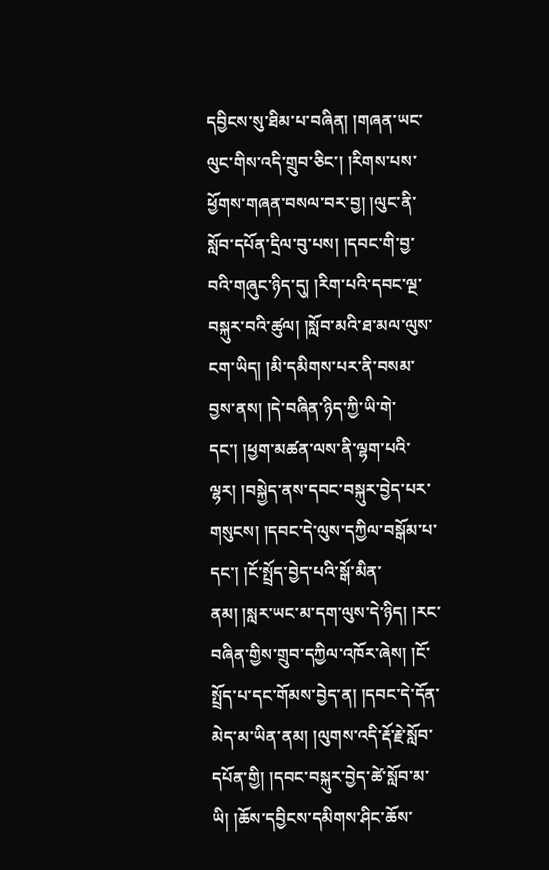དབྱིངས་སུ་ཐིམ་པ་བཞིན། །གཞན་ཡང་ལུང་གིས་འདི་གྲུབ་ཅིང་། །རིགས་པས་ཕྱོགས་གཞན་བསལ་བར་བྱ། །ལུང་ནི་སློབ་དཔོན་དྲིལ་བུ་པས། །དབང་གི་བྱ་བའི་གཞུང་ཉིད་དུ། །རིག་པའི་དབང་ལྔ་བསྐུར་བའི་ཚུལ། །སློབ་མའི་ཐ་མལ་ལུས་ངག་ཡིད། །མི་དམིགས་པར་ནི་བསམ་བྱས་ནས། །དེ་བཞིན་ཉིད་ཀྱི་ཡི་གེ་དང་། །ཕྱག་མཚན་ལས་ནི་ལྷག་པའི་ལྷར། །བསྐྱེད་ནས་དབང་བསྐུར་བྱེད་པར་གསུངས། །དབང་དེ་ལུས་དཀྱིལ་བསྒོམ་པ་དང་། །ངོ་སྤྲོད་བྱེད་པའི་སྒོ་མིན་ནམ། །སླར་ཡང་མ་དག་ལུས་དེ་ཉིད། །རང་བཞིན་གྱིས་གྲུབ་དཀྱིལ་འཁོར་ཞེས། །ངོ་སྤྲོད་པ་དང་གོམས་བྱེད་ན། །དབང་དེ་དོན་མེད་མ་ཡིན་ནམ། །ལུགས་འདི་རྡོ་རྗེ་སློབ་དཔོན་གྱི། །དབང་བསྐུར་བྱེད་ཚེ་སློབ་མ་ཡི། །ཆོས་དབྱིངས་དམིགས་ཤིང་ཆོས་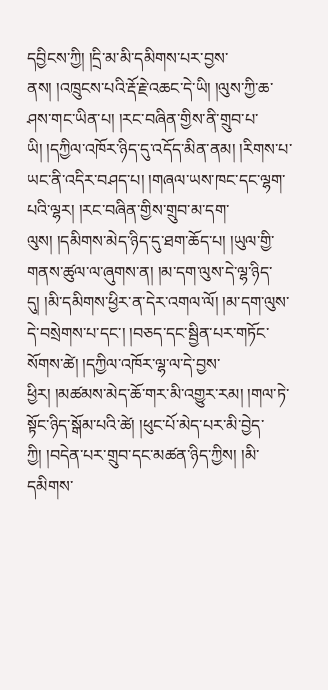དབྱིངས་ཀྱི། །དྲི་མ་མི་དམིགས་པར་བྱས་ནས། །འཁྲུངས་པའི་རྡོ་རྗེ་འཆང་དེ་ཡི། །ལུས་ཀྱི་ཆ་ཤས་གང་ཡིན་པ། །རང་བཞིན་གྱིས་ནི་གྲུབ་པ་ཡི། །དཀྱིལ་འཁོར་ཉིད་དུ་འདོད་མིན་ནམ། །རིགས་པ་ཡང་ནི་འདིར་བཤད་པ། །གཞལ་ཡས་ཁང་དང་ལྷག་པའི་ལྷར། །རང་བཞིན་གྱིས་གྲུབ་མ་དག་ལུས། །དམིགས་མེད་ཉིད་དུ་ཐག་ཆོད་པ། །ཡུལ་གྱི་གནས་ཚུལ་ལ་ཞུགས་ན། །མ་དག་ལུས་དེ་ལྷ་ཉིད་དུ། །མི་དམིགས་ཕྱིར་ན་དེར་འགལ་ལོ། །མ་དག་ལུས་དེ་བསྲེགས་པ་དང་། །བཅད་དང་སྦྱིན་པར་གཏོང་སོགས་ཚེ། །དཀྱིལ་འཁོར་ལྷ་ལ་དེ་བྱས་ཕྱིར། །མཚམས་མེད་ཆོ་གར་མི་འགྱུར་རམ། །གལ་ཏེ་སྟོང་ཉིད་སྒོམ་པའི་ཚེ། །ཕུང་པོ་མེད་པར་མི་བྱེད་ཀྱི། །བདེན་པར་གྲུབ་དང་མཚན་ཉིད་ཀྱིས། །མི་དམིགས་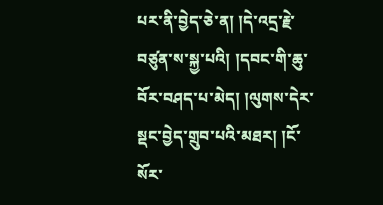པར་ནི་བྱེད་ཅེ་ན། །དེ་འདྲ་རྗེ་བཙུན་ས་སྐྱ་པའི། །དབང་གི་ཆུ་བོར་བཤད་པ་མེད། །ལུགས་དེར་སྡང་བྱེད་གྲུབ་པའི་མཐར། །ངོ་སོར་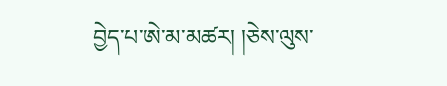བྱེད་པ་ཨེ་མ་མཚར། །ཅེས་ལུས་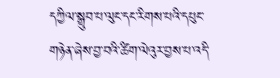དཀྱིལ་སྒྲུབ་པ་ལུང་དང་རིགས་པའི་དཔུང་གཉེན་ཞེས་བྱ་བའི་ཚིག་ལེའུར་བྱས་པ་འདི་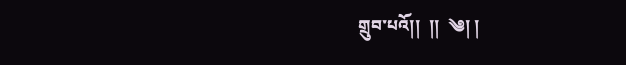གྲུབ་པའོ།།  །།  ༄། །